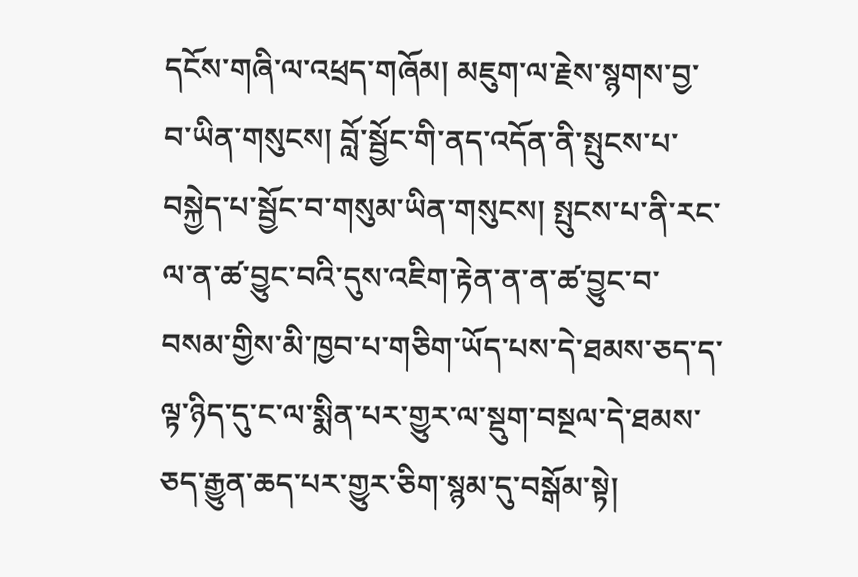དངོས་གཞི་ལ་འཕྲད་གཞོམ། མཇུག་ལ་རྗེས་སྙགས་བྱ་བ་ཡིན་གསུངས། བློ་སྦྱོང་གི་ནད་འདོན་ནི་སྤུངས་པ་བསྐྱེད་པ་སྦྱོང་བ་གསུམ་ཡིན་གསུངས། སྤུངས་པ་ནི་རང་ལ་ན་ཚ་བྱུང་བའི་དུས་འཇིག་རྟེན་ན་ན་ཚ་བྱུང་བ་བསམ་གྱིས་མི་ཁྱབ་པ་གཅིག་ཡོད་པས་དེ་ཐམས་ཅད་ད་ལྟ་ཉིད་དུ་ང་ལ་སྨིན་པར་གྱུར་ལ་སྡུག་བསྔལ་དེ་ཐམས་ཅད་རྒྱུན་ཆད་པར་གྱུར་ཅིག་སྙམ་དུ་བསྒོམ་སྟེ།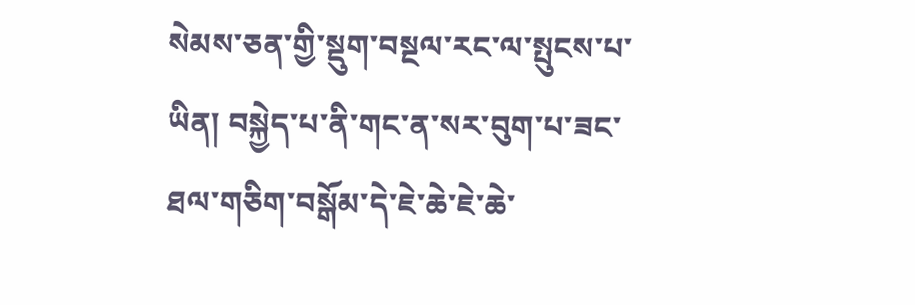སེམས་ཅན་གྱི་སྡུག་བསྔལ་རང་ལ་སྤུངས་པ་ཡིན། བསྐྱེད་པ་ནི་གང་ན་སར་བུག་པ་ཟང་ཐལ་གཅིག་བསྒོམ་དེ་ཇེ་ཆེ་ཇེ་ཆེ་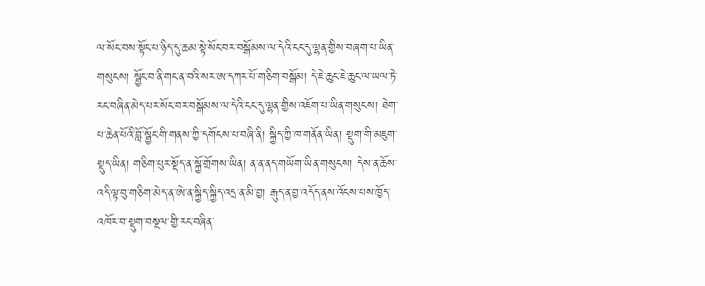ལ་སོང་བས་སྟོང་པ་ཉིད་དུ་ཆམ་སྟེ་སོང་བར་བསྒོམས་ལ་དེའི་ངང་དུ་ལྷན་གྱིས་བཞག་པ་ཡིན་གསུངས། སྦྱོང་བ་ནི་གང་ན་བའི་སར་ཨ་དཀར་པོ་གཅིག་བསྒོམ། དེ་ཇེ་ཆུང་ཇེ་ཆུང་ལ་ཡལ་ཏེ་རང་བཞིན་མེད་པར་སོང་བར་བསྒོམས་ལ་དེའི་ངང་དུ་ལྷན་གྱིས་འཇོག་པ་ཡིན་གསུངས། ཐེག་པ་ཆེན་པོའི་བློ་སྦྱོང་གི་གནས་ཀྱི་དགོངས་པ་བཞི་ནི། སྐྱིད་ཀྱི་ཁ་གནོན་ཡིན། སྡུག་གི་མཇུག་སྡུད་ཡིན། གཅིག་པུར་སྡོད་ན་སྐྱོ་གྲོགས་ཡིན། ན་ན་ནད་གཡོག་ཡིན་གསུངས། དེས་ན་ཆོས་འདི་ལྟ་བུ་གཅིག་མེད་ན་ཨེ་ན་སྐྱིད་སྐྱིད་འདྲ་ན་མི་བྱ། རྒུད་ན་བྱ་འདོད་ནས་འོངས་པས་ཁྱོད་འཁོར་བ་སྡུག་བསྔལ་གྱི་རང་བཞིན་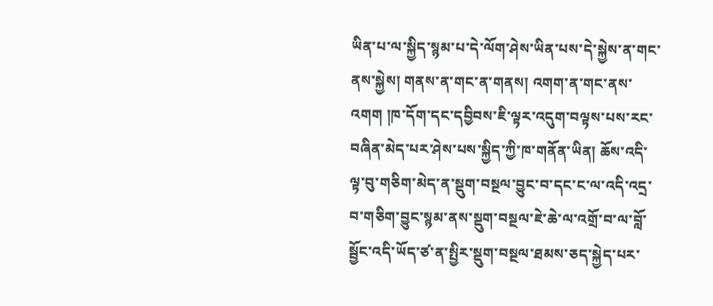ཡིན་པ་ལ་སྐྱིད་སྙམ་པ་དེ་ལོག་ཤེས་ཡིན་པས་དེ་སྐྱེས་ན་གང་ནས་སྐྱེས། གནས་ན་གང་ན་གནས། འགག་ན་གང་ནས་འགག །ཁ་དོག་དང་དབྱིབས་ཇི་ལྟར་འདུག་བལྟས་པས་རང་བཞིན་མེད་པར་ཤེས་པས་སྐྱིད་ཀྱི་ཁ་གནོན་ཡིན། ཆོས་འདི་ལྟ་བུ་གཅིག་མེད་ན་སྡུག་བསྔལ་བྱུང་བ་དང་ང་ལ་འདི་འདྲ་བ་གཅིག་བྱུང་སྙམ་ནས་སྡུག་བསྔལ་ཇེ་ཆེ་ལ་འགྲོ་བ་ལ་བློ་སྦྱོང་འདི་ཡོད་ཙ་ན་སྤྱིར་སྡུག་བསྔལ་ཐམས་ཅད་སྐྱེད་པར་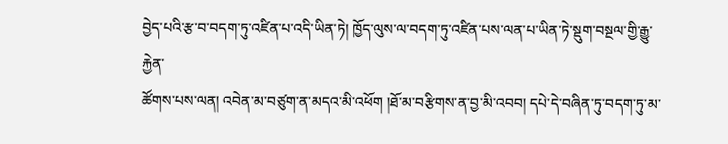བྱེད་པའི་རྩ་བ་བདག་ཏུ་འཛིན་པ་འདི་ཡིན་ཏེ། ཁྱོད་ལུས་ལ་བདག་ཏུ་འཛིན་པས་ལན་པ་ཡིན་ཏེ་སྡུག་བསྔལ་གྱི་རྒྱུ་རྐྱེན་
ཚོགས་པས་ལན། འབེན་མ་བཙུག་ན་མདའ་མི་འཕོག །ཐོ་མ་བརྩིགས་ན་བྱ་མི་འབབ། དཔེ་དེ་བཞིན་ཏུ་བདག་ཏུ་མ་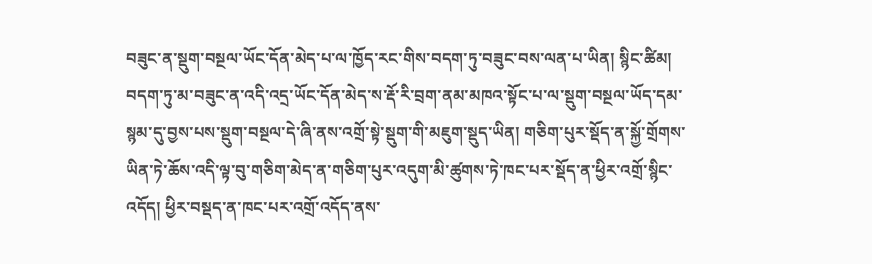བཟུང་ན་སྡུག་བསྔལ་ཡོང་དོན་མེད་པ་ལ་ཁྱོད་རང་གིས་བདག་ཏུ་བཟུང་བས་ལན་པ་ཡིན། སྙིང་ཚིམ། བདག་ཏུ་མ་བཟུང་ན་འདི་འདྲ་ཡོང་དོན་མེད་ས་རྡོ་རི་བྲག་ནམ་མཁའ་སྟོང་པ་ལ་སྡུག་བསྔལ་ཡོད་དམ་སྙམ་དུ་བྱས་པས་སྡུག་བསྔལ་དེ་ཞི་ནས་འགྲོ་སྟེ་སྡུག་གི་མཇུག་སྡུད་ཡིན། གཅིག་པུར་སྡོད་ན་སྐྱོ་གྲོགས་ཡིན་ཏེ་ཆོས་འདི་ལྟ་བུ་གཅིག་མེད་ན་གཅིག་པུར་འདུག་མི་ཚུགས་ཏེ་ཁང་པར་སྡོད་ན་ཕྱིར་འགྲོ་སྙིང་འདོད། ཕྱིར་བསྡད་ན་ཁང་པར་འགྲོ་འདོད་ནས་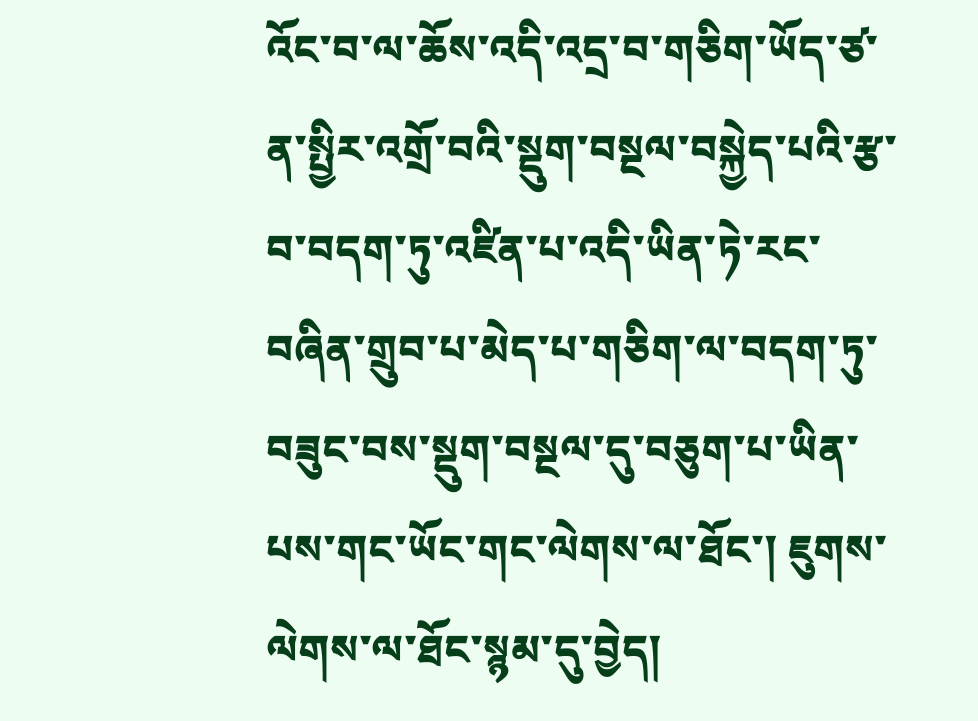འོང་བ་ལ་ཆོས་འདི་འདྲ་བ་གཅིག་ཡོད་ཙ་ན་སྤྱིར་འགྲོ་བའི་སྡུག་བསྔལ་བསྐྱེད་པའི་རྩ་བ་བདག་ཏུ་འཛིན་པ་འདི་ཡིན་ཏེ་རང་བཞིན་གྲུབ་པ་མེད་པ་གཅིག་ལ་བདག་ཏུ་བཟུང་བས་སྡུག་བསྔལ་དུ་བཅུག་པ་ཡིན་པས་གང་ཡོང་གང་ལེགས་ལ་ཐོང་། ཇུགས་ལེགས་ལ་ཐོང་སྙམ་དུ་བྱེད།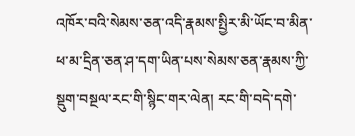འཁོར་བའི་སེམས་ཅན་འདི་རྣམས་སྤྱིར་མི་ཡོང་བ་མིན་ཕ་མ་དྲིན་ཅན་ཤ་དག་ཡིན་པས་སེམས་ཅན་རྣམས་ཀྱི་སྡུག་བསྔལ་རང་གི་སྙིང་གར་ལེན། རང་གི་བདེ་དགེ་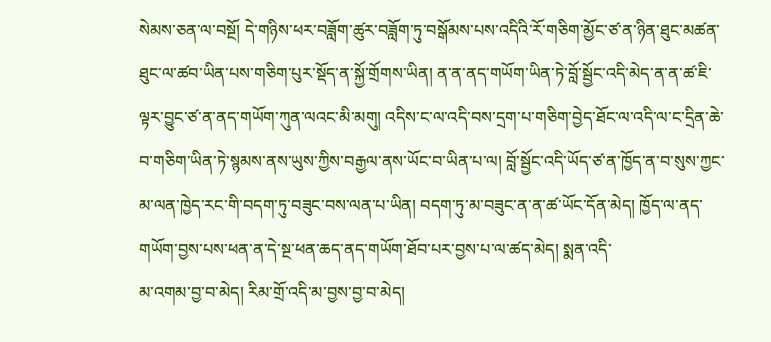སེམས་ཅན་ལ་བསྔོ། དེ་གཉིས་ཕར་བཟློག་ཚུར་བཟློག་ཏུ་བསྒོམས་པས་འདིའི་རོ་གཅིག་མྱོང་ཙ་ན་ཉིན་ཐུང་མཚན་ཐུང་ལ་ཚབ་ཡིན་པས་གཅིག་པུར་སྡོད་ན་སྐྱོ་གྲོགས་ཡིན། ན་ན་ནད་གཡོག་ཡིན་ཏེ་བློ་སྦྱོང་འདི་མེད་ན་ན་ཚ་ཇི་ལྟར་བྱུང་ཙ་ན་ནད་གཡོག་ཀུན་ལའང་མི་མགུ། འདིས་ང་ལ་འདི་བས་དྲག་པ་གཅིག་བྱེད་ཐོང་ལ་འདི་ལ་ང་དྲིན་ཆེ་བ་གཅིག་ཡིན་ཏེ་སྙམས་ནས་ཡུས་ཀྱིས་བརྒྱལ་ནས་ཡོང་བ་ཡིན་པ་ལ། བློ་སྦྱོང་འདི་ཡོད་ཙ་ན་ཁྱོད་ན་བ་སུས་ཀྱང་མ་ལན་ཁྱེད་རང་གི་བདག་ཏུ་བཟུང་བས་ལན་པ་ཡིན། བདག་ཏུ་མ་བཟུང་ན་ན་ཚ་ཡོང་དོན་མེད། ཁྱོད་ལ་ནད་གཡོག་བྱས་པས་ཕན་ན་དེ་སྔ་ཕན་ཆད་ནད་གཡོག་ཐོབ་པར་བྱས་པ་ལ་ཚད་མེད། སྨན་འདི་
མ་འགམ་བྱ་བ་མེད། རིམ་གྲོ་འདི་མ་བྱས་བྱ་བ་མེད།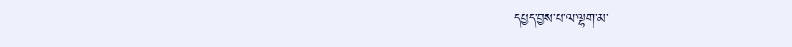དཔྱད་བྱས་པ་ལ་ལྷག་མ་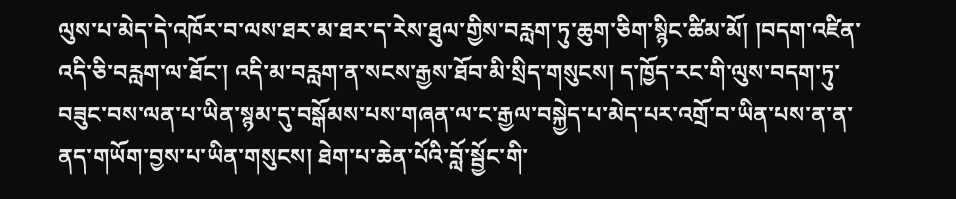ལུས་པ་མེད་དེ་འཁོར་བ་ལས་ཐར་མ་ཐར་ད་རེས་ཐུལ་གྱིས་བརླག་ཏུ་ཆུག་ཅིག་སྙིང་ཚིམ་མོ། །བདག་འཛིན་འདི་ཅི་བརླག་ལ་ཐོང་། འདི་མ་བརླག་ན་སངས་རྒྱས་ཐོབ་མི་སྲིད་གསུངས། ད་ཁྱོད་རང་གི་ལུས་བདག་ཏུ་བཟུང་བས་ལན་པ་ཡིན་སྙམ་དུ་བསྒོམས་པས་གཞན་ལ་ང་རྒྱལ་བསྐྱེད་པ་མེད་པར་འགྲོ་བ་ཡིན་པས་ན་ན་ནད་གཡོག་བྱས་པ་ཡིན་གསུངས། ཐེག་པ་ཆེན་པོའི་བློ་སྦྱོང་གི་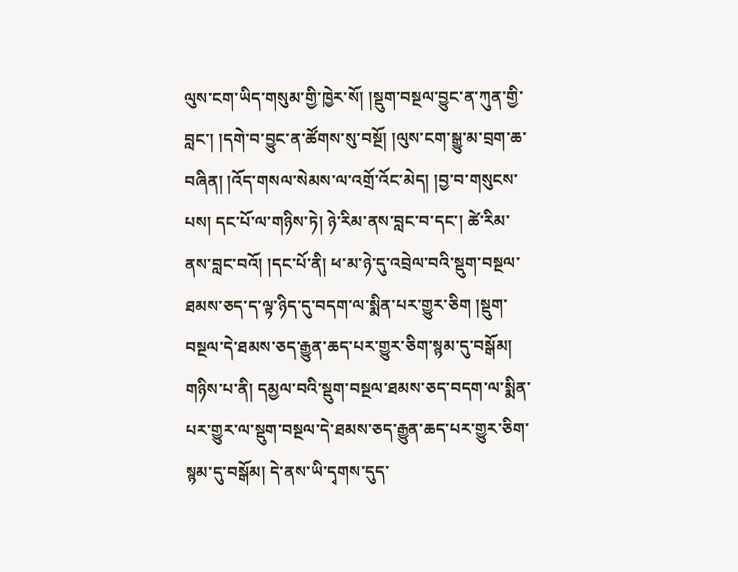ལུས་ངག་ཡིད་གསུམ་གྱི་ཁྱེར་སོ། །སྡུག་བསྔལ་བྱུང་ན་ཀུན་གྱི་བླང་། །དགེ་བ་བྱུང་ན་ཚོགས་སུ་བསྔོ། །ལུས་ངག་སྒྱུ་མ་བྲག་ཆ་བཞིན། །འོད་གསལ་སེམས་ལ་འགྲོ་འོང་མེད། །བྱ་བ་གསུངས་པས། དང་པོ་ལ་གཉིས་ཏེ། ཉེ་རིམ་ནས་བླང་བ་དང་། ཚེ་རིམ་ནས་བླང་བའོ། །དང་པོ་ནི། ཕ་མ་ཉེ་དུ་འབྲེལ་བའི་སྡུག་བསྔལ་ཐམས་ཅད་ད་ལྟ་ཉིད་དུ་བདག་ལ་སྨིན་པར་གྱུར་ཅིག །སྡུག་བསྔལ་དེ་ཐམས་ཅད་རྒྱུན་ཆད་པར་གྱུར་ཅིག་སྙམ་དུ་བསྒོམ། གཉིས་པ་ནི། དམྱལ་བའི་སྡུག་བསྔལ་ཐམས་ཅད་བདག་ལ་སྨིན་པར་གྱུར་ལ་སྡུག་བསྔལ་དེ་ཐམས་ཅད་རྒྱུན་ཆད་པར་གྱུར་ཅིག་སྙམ་དུ་བསྒོམ། དེ་ནས་ཡི་དྭགས་དུད་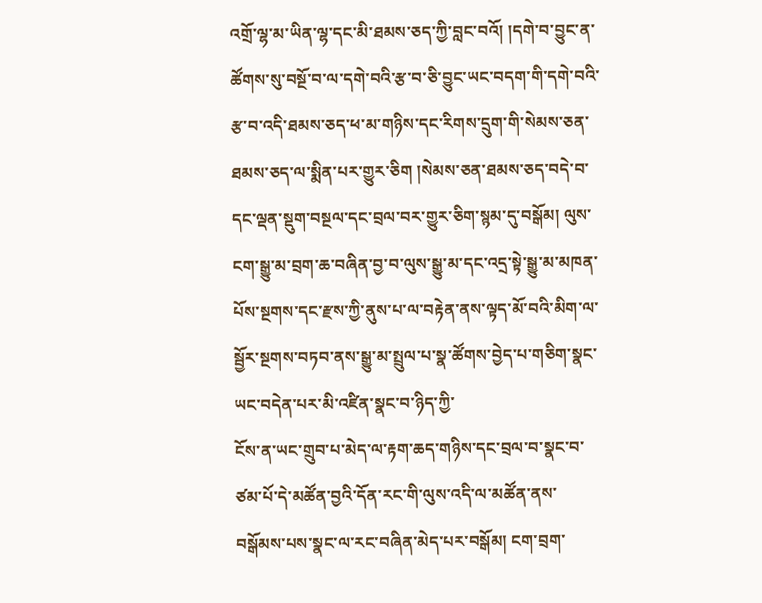འགྲོ་ལྷ་མ་ཡིན་ལྷ་དང་མི་ཐམས་ཅད་ཀྱི་བླང་བའོ། །དགེ་བ་བྱུང་ན་ཚོགས་སུ་བསྔོ་བ་ལ་དགེ་བའི་རྩ་བ་ཅི་བྱུང་ཡང་བདག་གི་དགེ་བའི་རྩ་བ་འདི་ཐམས་ཅད་ཕ་མ་གཉིས་དང་རིགས་དྲུག་གི་སེམས་ཅན་ཐམས་ཅད་ལ་སྨིན་པར་གྱུར་ཅིག །སེམས་ཅན་ཐམས་ཅད་བདེ་བ་དང་ལྡན་སྡུག་བསྔལ་དང་བྲལ་བར་གྱུར་ཅིག་སྙམ་དུ་བསྒོམ། ལུས་ངག་སྒྱུ་མ་བྲག་ཆ་བཞིན་བྱ་བ་ལུས་སྒྱུ་མ་དང་འདྲ་སྟེ་སྒྱུ་མ་མཁན་པོས་སྔགས་དང་རྫས་ཀྱི་ནུས་པ་ལ་བརྟེན་ནས་ལྟད་མོ་བའི་མིག་ལ་སྦྱོར་སྔགས་བཏབ་ནས་སྒྱུ་མ་སྤྲུལ་པ་སྣ་ཚོགས་བྱེད་པ་གཅིག་སྣང་ཡང་བདེན་པར་མི་འཛིན་སྣང་བ་ཉིད་ཀྱི་
ངོས་ན་ཡང་གྲུབ་པ་མེད་ལ་རྟག་ཆད་གཉིས་དང་བྲལ་བ་སྣང་བ་ཙམ་པོ་དེ་མཚོན་བྱའི་དོན་རང་གི་ལུས་འདི་ལ་མཚོན་ནས་བསྒོམས་པས་སྣང་ལ་རང་བཞིན་མེད་པར་བསྒོམ། ངག་བྲག་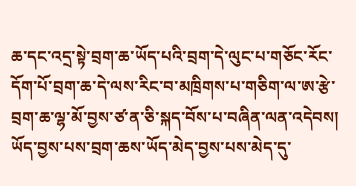ཆ་དང་འདྲ་སྟེ་བྲག་ཆ་ཡོད་པའི་བྲག་དེ་ལུང་པ་གཅོང་རོང་དོག་པོ་བྲག་ཆ་དེ་ལས་རིང་བ་མཁྲིགས་པ་གཅིག་ལ་ཨ་རྩེ་བྲག་ཆ་ལྷ་མོ་བྱས་ཙ་ན་ཅི་སྐད་བོས་པ་བཞིན་ལན་འདེབས། ཡོད་བྱས་པས་བྲག་ཆས་ཡོད་མེད་བྱས་པས་མེད་དུ་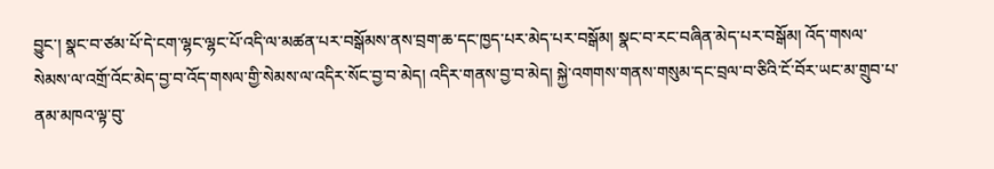བྱུང་། སྣང་བ་ཙམ་པོ་དེ་ངག་ལྷང་ལྷང་པོ་འདི་ལ་མཚན་པར་བསྒོམས་ནས་བྲག་ཆ་དང་ཁྱད་པར་མེད་པར་བསྒོམ། སྣང་བ་རང་བཞིན་མེད་པར་བསྒོམ། འོད་གསལ་སེམས་ལ་འགྲོ་འོང་མེད་བྱ་བ་འོད་གསལ་གྱི་སེམས་ལ་འདིར་སོང་བྱ་བ་མེད། འདིར་གནས་བྱ་བ་མེད། སྐྱེ་འགགས་གནས་གསུམ་དང་བྲལ་བ་ཅིའི་ངོ་བོར་ཡང་མ་གྲུབ་པ་ནམ་མཁའ་ལྟ་བུ་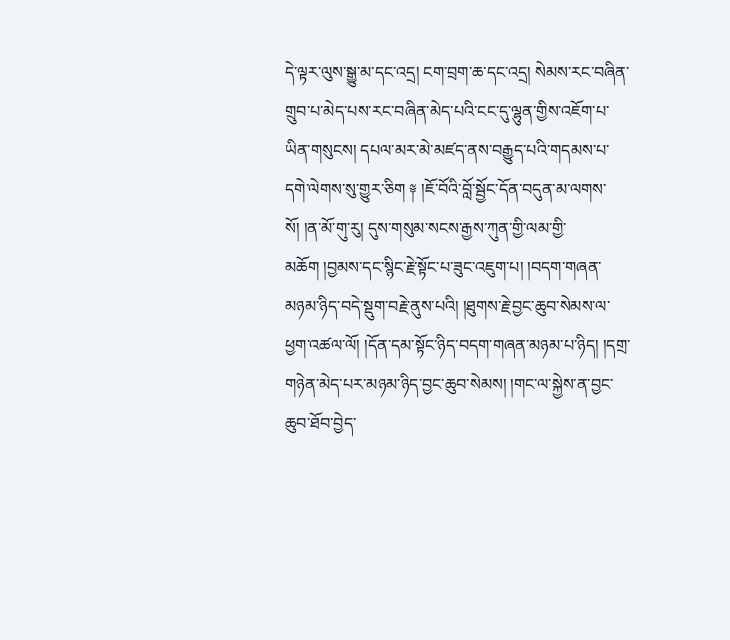དེ་ལྟར་ལུས་སྒྱུ་མ་དང་འདྲ། ངག་བྲག་ཆ་དང་འདྲ། སེམས་རང་བཞིན་གྲུབ་པ་མེད་པས་རང་བཞིན་མེད་པའི་ངང་དུ་ལྷུན་གྱིས་འཇོག་པ་ཡིན་གསུངས། དཔལ་མར་མེ་མཛད་ནས་བརྒྱུད་པའི་གདམས་པ་དགེ་ལེགས་སུ་གྱུར་ཅིག ༈ །ཇོ་བོའི་བློ་སྦྱོང་དོན་བདུན་མ་ལགས་སོ། །ན་མོ་གུ་རུ། དུས་གསུམ་སངས་རྒྱས་ཀུན་གྱི་ལམ་གྱི་མཆོག །བྱམས་དང་སྙིང་རྗེ་སྟོང་པ་ཟུང་འཇུག་པ། །བདག་གཞན་མཉམ་ཉིད་བདེ་སྡུག་བརྗེ་ནུས་པའི། །ཐུགས་རྗེ་བྱང་ཆུབ་སེམས་ལ་ཕྱག་འཚལ་ལོ། །དོན་དམ་སྟོང་ཉིད་བདག་གཞན་མཉམ་པ་ཉིད། །དགྲ་གཉེན་མེད་པར་མཉམ་ཉིད་བྱང་ཆུབ་སེམས། །གང་ལ་སྐྱེས་ན་བྱང་ཆུབ་ཐོབ་བྱེད་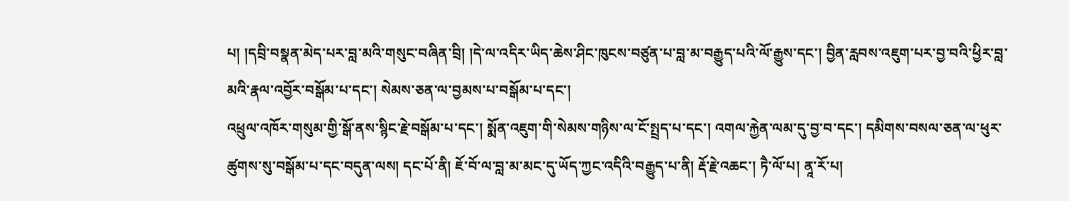པ། །དབྲི་བསྣན་མེད་པར་བླ་མའི་གསུང་བཞིན་བྲི། །དེ་ལ་འདིར་ཡིད་ཆེས་ཤིང་ཁུངས་བཙུན་པ་བླ་མ་བརྒྱུད་པའི་ལོ་རྒྱུས་དང་། བྱིན་རླབས་འཇུག་པར་བྱ་བའི་ཕྱིར་བླ་མའི་རྣལ་འབྱོར་བསྒོམ་པ་དང་། སེམས་ཅན་ལ་བྱམས་པ་བསྒོམ་པ་དང་།
འཕྲུལ་འཁོར་གསུམ་གྱི་སྒོ་ནས་སྙིང་རྗེ་བསྒོམ་པ་དང་། སྨོན་འཇུག་གི་སེམས་གཉིས་ལ་ངོ་སྤྲད་པ་དང་། འགལ་རྐྱེན་ལམ་དུ་བྱ་བ་དང་། དམིགས་བསལ་ཅན་ལ་ཕུར་ཚུགས་སུ་བསྒོམ་པ་དང་བདུན་ལས། དང་པོ་ནི། ཇོ་བོ་ལ་བླ་མ་མང་དུ་ཡོད་ཀྱང་འདིའི་བརྒྱུད་པ་ནི། རྡོ་རྗེ་འཆང་། ཏཻ་ལོ་པ། ནཱ་རོ་པ།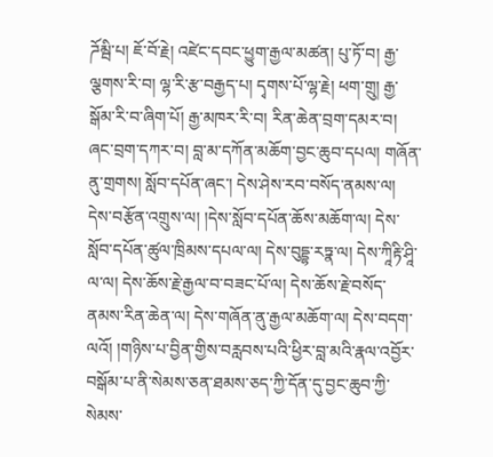ཌོམྦི་པ། ཇོ་བོ་རྗེ། འཛེང་དབང་ཕྱུག་རྒྱལ་མཚན། པུ་ཏོ་བ། རྒྱ་ལྕགས་རི་བ། ལྷ་རི་རྩ་བརྒྱད་པ། དྭགས་པོ་ལྷ་རྗེ། ཕག་གྲུ། རྒྱ་སྒོམ་རི་བ་ཞིག་པོ། རྒྱ་མཁར་རི་བ། རིན་ཆེན་བྲག་དམར་བ། ཞང་བྲག་དཀར་བ། བླ་མ་དཀོན་མཆོག་བྱང་ཆུབ་དཔལ། གཞོན་ནུ་གྲགས། སློབ་དཔོན་ཞང་། དེས་ཤེས་རབ་བསོད་ནམས་ལ། དེས་བརྩོན་འགྲུས་ལ། །དེས་སློབ་དཔོན་ཆོས་མཆོག་ལ། དེས་སློབ་དཔོན་ཚུལ་ཁྲིམས་དཔལ་ལ། དེས་བུདྡྷ་རཏྣ་ལ། དེས་ཀཱིརྟི་ཤཱི་ལ་ལ། དེས་ཆོས་རྗེ་རྒྱལ་བ་བཟང་པོ་ལ། དེས་ཆོས་རྗེ་བསོད་ནམས་རིན་ཆེན་ལ། དེས་གཞོན་ནུ་རྒྱལ་མཆོག་ལ། དེས་བདག་ལའོ། །གཉིས་པ་བྱིན་གྱིས་བརླབས་པའི་ཕྱིར་བླ་མའི་རྣལ་འབྱོར་བསྒོམ་པ་ནི་སེམས་ཅན་ཐམས་ཅད་ཀྱི་དོན་དུ་བྱང་ཆུབ་ཀྱི་སེམས་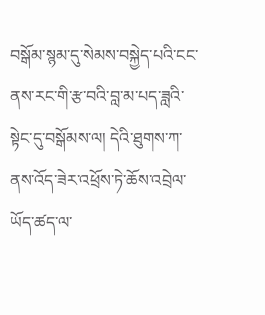བསྒོམ་སྙམ་དུ་སེམས་བསྐྱེད་པའི་ངང་ནས་རང་གི་རྩ་བའི་བླ་མ་པད་ཟླའི་སྟེང་དུ་བསྒོམས་ལ། དེའི་ཐུགས་ཀ་ནས་འོད་ཟེར་འཕྲོས་ཏེ་ཆོས་འབྲེལ་ཡོད་ཚད་ལ་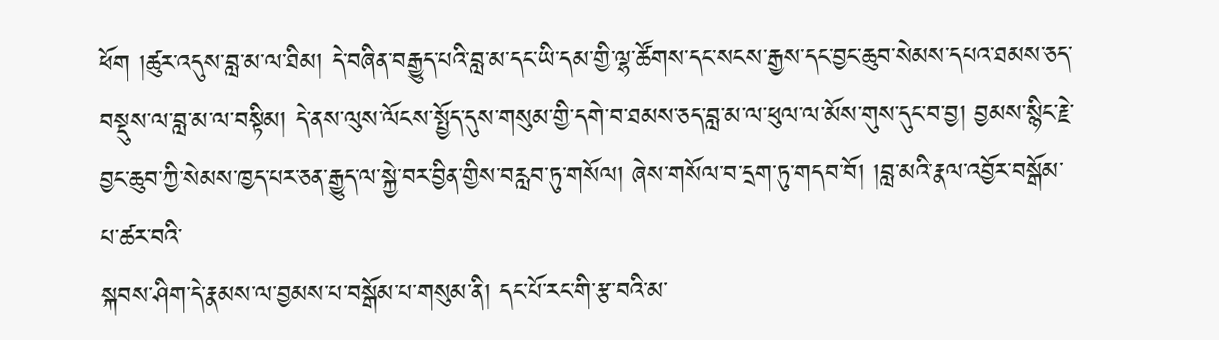ཕོག །ཚུར་འདུས་བླ་མ་ལ་ཐིམ། དེ་བཞིན་བརྒྱུད་པའི་བླ་མ་དང་ཡི་དམ་གྱི་ལྷ་ཚོགས་དང་སངས་རྒྱས་དང་བྱང་ཆུབ་སེམས་དཔའ་ཐམས་ཅད་བསྡུས་ལ་བླ་མ་ལ་བསྟིམ། དེ་ནས་ལུས་ལོངས་སྤྱོད་དུས་གསུམ་གྱི་དགེ་བ་ཐམས་ཅད་བླ་མ་ལ་ཕུལ་ལ་མོས་གུས་དུང་བ་བྱ། བྱམས་སྙིང་རྗེ་བྱང་ཆུབ་ཀྱི་སེམས་ཁྱད་པར་ཅན་རྒྱུད་ལ་སྐྱེ་བར་བྱིན་གྱིས་བརླབ་ཏུ་གསོལ། ཞེས་གསོལ་བ་དྲག་ཏུ་གདབ་བོ། །བླ་མའི་རྣལ་འབྱོར་བསྒོམ་པ་ཚར་བའི་
སྐབས་ཤིག་དེ་རྣམས་ལ་བྱམས་པ་བསྒོམ་པ་གསུམ་ནི། དང་པོ་རང་གི་རྩ་བའི་མ་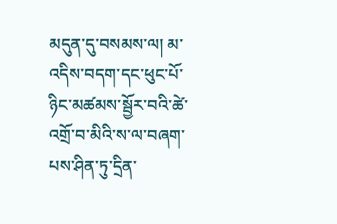མདུན་དུ་བསམས་ལ། མ་འདིས་བདག་དང་ཕུང་པོ་ཉིང་མཚམས་སྦྱོར་བའི་ཚེ་འགྲོ་བ་མིའི་ས་ལ་བཞག་པས་ཤིན་ཏུ་དྲིན་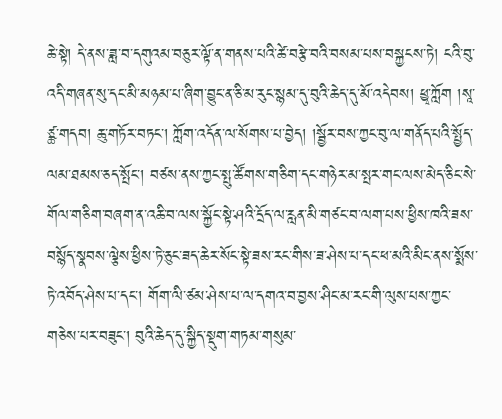ཆེ་སྟེ། དེ་ནས་ཟླ་བ་དགུའམ་བཅུར་ལྟོ་ན་གནས་པའི་ཚེ་བརྩེ་བའི་བསམ་པས་བསྐྱངས་ཏེ། ངའི་བུ་འདི་གཞན་སུ་དང་མི་མཉམ་པ་ཞིག་བྱུང་ན་ཅི་མ་རུང་སྙམ་དུ་བུའི་ཆེད་དུ་མོ་འདེབས། ཕྱྭ་ཀློག །སཱ་ཙྪ་གདབ། ཆུ་གཏོར་བཏང་། ཀློག་འདོན་ལ་སོགས་པ་བྱེད། །སྦྱོར་བས་ཀྱང་བུ་ལ་གནོད་པའི་སྤྱོད་ལམ་ཐམས་ཅད་སྤོང་། བཙས་ནས་ཀྱང་སྤུ་ཚོགས་གཅིག་དང་གཉེར་མ་སྤར་གང་ལས་མེད་ཅིང་སེ་གོལ་གཅིག་བཞག་ན་འཆི་བ་ལས་སྐྱོང་སྟེ་ཤའི་དྲོད་ལ་རླན་མི་གཙང་བ་ལག་པས་ཕྱིས་ཁའི་ཟས་བསྙོད་སྣབས་ལྕེས་ཕྱིས་ཏེ་ཅུང་ཟད་ཆེར་སོང་སྟེ་ཟས་རང་གིས་ཟ་ཤེས་པ་དང་ཕ་མའི་མིང་ནས་སྨོས་ཏེ་འབོད་ཤེས་པ་དང་། གོག་ལི་ཙམ་ཤེས་པ་ལ་དགའ་བ་བྱས་ཤིང་མ་རང་གི་ལུས་པས་ཀྱང་གཅེས་པར་བཟུང་། བུའི་ཆེད་དུ་སྐྱིད་སྡུག་གཏམ་གསུམ་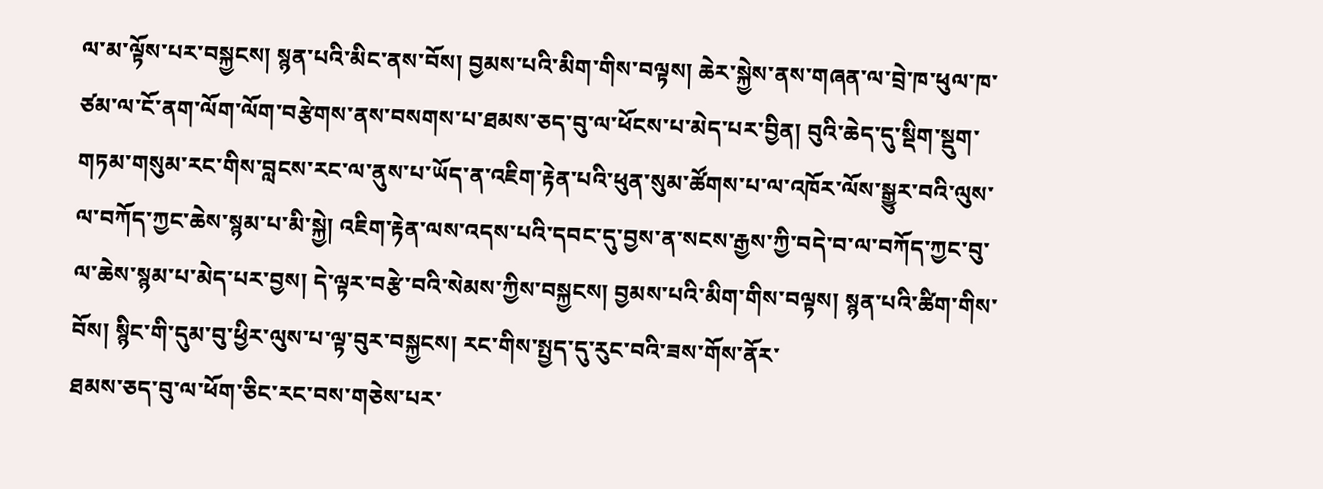ལ་མ་ལྟོས་པར་བསྐྱངས། སྙན་པའི་མིང་ནས་བོས། བྱམས་པའི་མིག་གིས་བལྟས། ཆེར་སྐྱེས་ནས་གཞན་ལ་བྲེ་ཁ་ཕུལ་ཁ་ཙམ་ལ་ངོ་ནག་ལོག་ལོག་བརྩེགས་ནས་བསགས་པ་ཐམས་ཅད་བུ་ལ་ཕོངས་པ་མེད་པར་བྱིན། བུའི་ཆེད་དུ་སྡིག་སྡུག་གཏམ་གསུམ་རང་གིས་བླངས་རང་ལ་ནུས་པ་ཡོད་ན་འཇིག་རྟེན་པའི་ཕུན་སུམ་ཚོགས་པ་ལ་འཁོར་ལོས་སྒྱུར་བའི་ལུས་ལ་བཀོད་ཀྱང་ཆེས་སྙམ་པ་མི་སྐྱེ། འཇིག་རྟེན་ལས་འདས་པའི་དབང་དུ་བྱས་ན་སངས་རྒྱས་ཀྱི་བདེ་བ་ལ་བཀོད་ཀྱང་བུ་ལ་ཆེས་སྙམ་པ་མེད་པར་བྱས། དེ་ལྟར་བརྩེ་བའི་སེམས་ཀྱིས་བསྐྱངས། བྱམས་པའི་མིག་གིས་བལྟས། སྙན་པའི་ཚིག་གིས་བོས། སྙིང་གི་དུམ་བུ་ཕྱིར་ལུས་པ་ལྟ་བུར་བསྐྱངས། རང་གིས་སྤྱད་དུ་རུང་བའི་ཟས་གོས་ནོར་
ཐམས་ཅད་བུ་ལ་ཕོག་ཅིང་རང་བས་གཅེས་པར་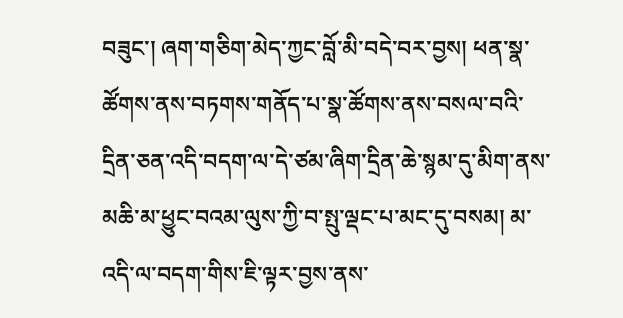བཟུང་། ཞག་གཅིག་མེད་ཀྱང་བློ་མི་བདེ་བར་བྱས། ཕན་སྣ་ཚོགས་ནས་བཏགས་གནོད་པ་སྣ་ཚོགས་ནས་བསལ་བའི་དྲིན་ཅན་འདི་བདག་ལ་དེ་ཙམ་ཞིག་དྲིན་ཆེ་སྙམ་དུ་མིག་ནས་མཆི་མ་ཕྱུང་བའམ་ལུས་ཀྱི་བ་སྤུ་ལྡང་པ་མང་དུ་བསམ། མ་འདི་ལ་བདག་གིས་ཇི་ལྟར་བྱས་ནས་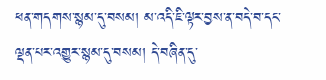ཕན་གདགས་སྙམ་དུ་བསམ། མ་འདི་ཇི་ལྟར་བྱས་ན་བདེ་བ་དང་ལྡན་པར་འགྱུར་སྙམ་དུ་བསམ། དེ་བཞིན་དུ་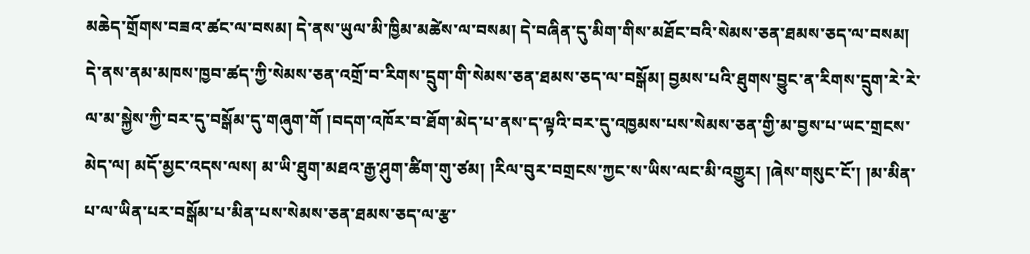མཆེད་གྲོགས་བཟའ་ཚང་ལ་བསམ། དེ་ནས་ཡུལ་མི་ཁྱིམ་མཚེས་ལ་བསམ། དེ་བཞིན་དུ་མིག་གིས་མཐོང་བའི་སེམས་ཅན་ཐམས་ཅད་ལ་བསམ། དེ་ནས་ནམ་མཁས་ཁྱབ་ཚད་ཀྱི་སེམས་ཅན་འགྲོ་བ་རིགས་དྲུག་གི་སེམས་ཅན་ཐམས་ཅད་ལ་བསྒོམ། བྱམས་པའི་ཐུགས་བྱུང་ན་རིགས་དྲུག་རེ་རེ་ལ་མ་སྐྱེས་ཀྱི་བར་དུ་བསྒོམ་དུ་གཞུག་གོ །བདག་འཁོར་བ་ཐོག་མེད་པ་ནས་ད་ལྟའི་བར་དུ་འཁྱམས་པས་སེམས་ཅན་གྱི་མ་བྱས་པ་ཡང་གྲངས་མེད་ལ། མདོ་མྱང་འདས་ལས། མ་ཡི་ཐུག་མཐའ་རྒྱ་ཤུག་ཚིག་གུ་ཙམ། །རིལ་བུར་བགྲངས་ཀྱང་ས་ཡིས་ལང་མི་འགྱུར། །ཞེས་གསུང་ངོ་། །མ་མིན་པ་ལ་ཡིན་པར་བསྒོམ་པ་མིན་པས་སེམས་ཅན་ཐམས་ཅད་ལ་རྩ་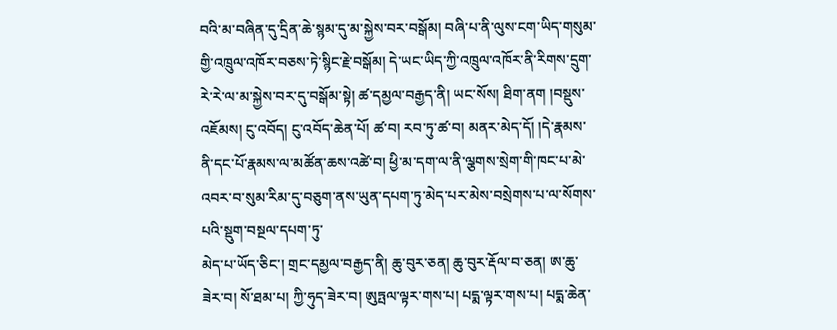བའི་མ་བཞིན་དུ་དྲིན་ཆེ་སྙམ་དུ་མ་སྐྱེས་བར་བསྒོམ། བཞི་པ་ནི་ལུས་ངག་ཡིད་གསུམ་གྱི་འཁྲུལ་འཁོར་བཅས་ཏེ་སྙིང་རྗེ་བསྒོམ། དེ་ཡང་ཡིད་ཀྱི་འཁྲུལ་འཁོར་ནི་རིགས་དྲུག་རེ་རེ་ལ་མ་སྐྱེས་བར་དུ་བསྒོམ་སྟེ། ཚ་དམྱལ་བརྒྱད་ནི། ཡང་སོས། ཐིག་ནག །བསྡུས་འཇོམས། ངུ་འབོད། ངུ་འབོད་ཆེན་པོ། ཚ་བ། རབ་ཏུ་ཚ་བ། མནར་མེད་དོ། །དེ་རྣམས་ནི་དང་པོ་རྣམས་ལ་མཚོན་ཆས་འཚེ་བ། ཕྱི་མ་དག་ལ་ནི་ལྕགས་སྲེག་གི་ཁང་པ་མེ་འབར་བ་སུམ་རིམ་དུ་བཅུག་ནས་ཡུན་དཔག་ཏུ་མེད་པར་མེས་བསྲེགས་པ་ལ་སོགས་པའི་སྡུག་བསྔལ་དཔག་ཏུ་
མེད་པ་ཡོད་ཅིང་། གྲང་དམྱལ་བརྒྱད་ནི། ཆུ་བུར་ཅན། ཆུ་བུར་རྡོལ་བ་ཅན། ཨ་ཆུ་ཟེར་བ། སོ་ཐམ་པ། ཀྱི་ཧུད་ཟེར་བ། ཨུཏྤལ་ལྟར་གས་པ། པདྨ་ལྟར་གས་པ། པདྨ་ཆེན་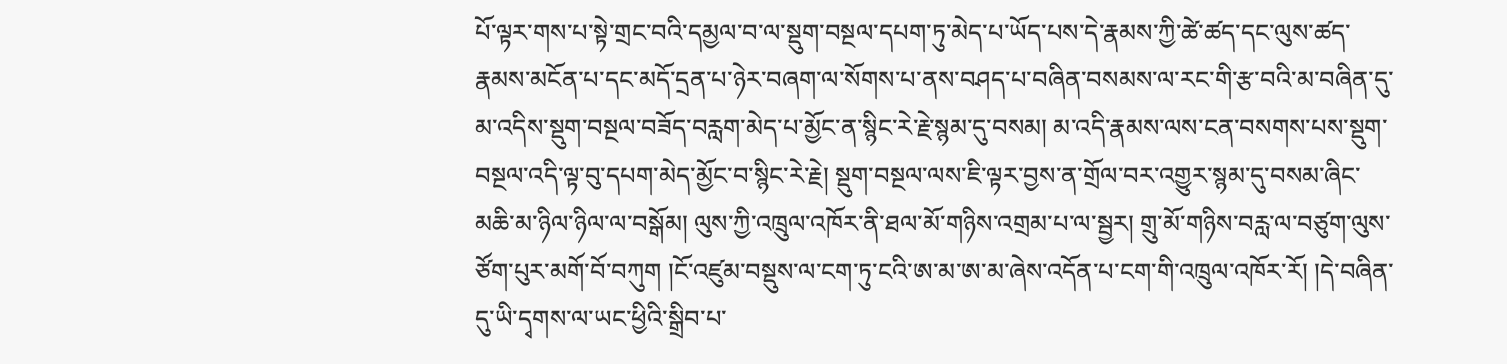པོ་ལྟར་གས་པ་སྟེ་གྲང་བའི་དམྱལ་བ་ལ་སྡུག་བསྔལ་དཔག་ཏུ་མེད་པ་ཡོད་པས་དེ་རྣམས་ཀྱི་ཚེ་ཚད་དང་ལུས་ཚད་རྣམས་མངོན་པ་དང་མདོ་དྲན་པ་ཉེར་བཞག་ལ་སོགས་པ་ནས་བཤད་པ་བཞིན་བསམས་ལ་རང་གི་རྩ་བའི་མ་བཞིན་དུ་མ་འདིས་སྡུག་བསྔལ་བཟོད་བརླག་མེད་པ་མྱོང་ན་སྙིང་རེ་རྗེ་སྙམ་དུ་བསམ། མ་འདི་རྣམས་ལས་ངན་བསགས་པས་སྡུག་བསྔལ་འདི་ལྟ་བུ་དཔག་མེད་མྱོང་བ་སྙིང་རེ་རྗེ། སྡུག་བསྔལ་ལས་ཇི་ལྟར་བྱས་ན་གྲོལ་བར་འགྱུར་སྙམ་དུ་བསམ་ཞིང་མཆི་མ་ཉིལ་ཉིལ་ལ་བསྒོམ། ལུས་ཀྱི་འཁྲུལ་འཁོར་ནི་ཐལ་མོ་གཉིས་འགྲམ་པ་ལ་སྦྱར། གྲུ་མོ་གཉིས་བརླ་ལ་བཙུག་ལུས་ཙོག་པུར་མགོ་བོ་བཀུག །ངོ་འཛུམ་བསྡུས་ལ་ངག་ཏུ་ངའི་ཨ་མ་ཨ་མ་ཞེས་འདོན་པ་ངག་གི་འཁྲུལ་འཁོར་རོ། །དེ་བཞིན་དུ་ཡི་དྭགས་ལ་ཡང་ཕྱིའི་སྒྲིབ་པ་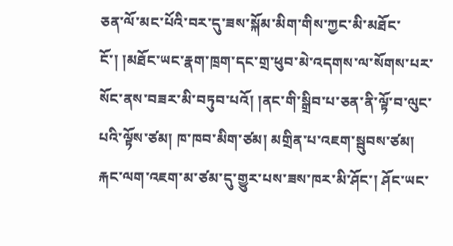ཅན་ལོ་མང་པོའི་བར་དུ་ཟས་སྐོམ་མིག་གིས་ཀྱང་མི་མཐོང་ངོ་། །མཐོང་ཡང་རྣག་ཁྲག་དང་གྲ་ཕུབ་མེ་འདགས་ལ་སོགས་པར་སོང་ནས་བཟར་མི་བཏུབ་པའོ། །ནང་གི་སྒྲིབ་པ་ཅན་ནི་ལྟོ་བ་ལུང་པའི་ལྟོས་ཙམ། ཁ་ཁབ་མིག་ཙམ། མགྲིན་པ་འཇག་སྦུབས་ཙམ། རྐང་ལག་འཇག་མ་ཙམ་དུ་གྱུར་པས་ཟས་ཁར་མི་ཤོང་། ཤོང་ཡང་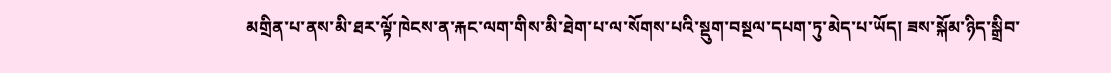མགྲིན་པ་ནས་མི་ཐར་ལྟོ་ཁེངས་ན་རྐང་ལག་གིས་མི་ཐེག་པ་ལ་སོགས་པའི་སྡུག་བསྔལ་དཔག་ཏུ་མེད་པ་ཡོད། ཟས་སྐོམ་ཉིད་སྒྲིབ་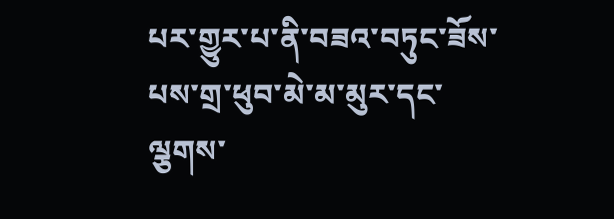པར་གྱུར་པ་ནི་བཟའ་བཏུང་ཟོས་པས་གྲ་ཕུབ་མེ་མ་མུར་དང་ལྕགས་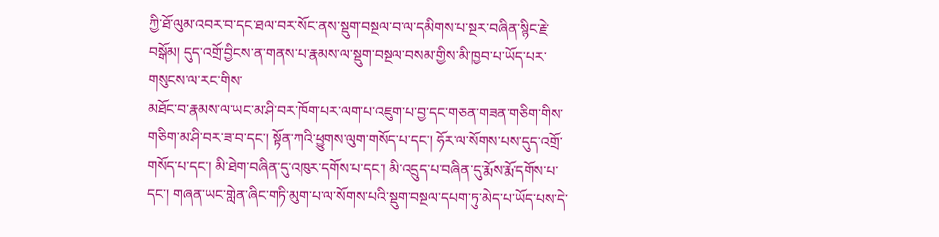ཀྱི་ཐོ་ལུམ་འབར་བ་དང་ཐལ་བར་སོང་ནས་སྡུག་བསྔལ་བ་ལ་དམིགས་པ་སྔར་བཞིན་སྙིང་རྗེ་བསྒོམ། དུད་འགྲོ་བྱིངས་ན་གནས་པ་རྣམས་ལ་སྡུག་བསྔལ་བསམ་གྱིས་མི་ཁྱབ་པ་ཡོད་པར་གསུངས་ལ་རང་གིས་
མཐོང་བ་རྣམས་ལ་ཡང་མ་ཤི་བར་ཁོག་པར་ལག་པ་འཇུག་པ་བྱ་དང་གཅན་གཟན་གཅིག་གིས་གཅིག་མ་ཤི་བར་ཟ་བ་དང་། སྟོན་ཀའི་ཕྱུགས་ལུག་གསོད་པ་དང་། ཧོར་ལ་སོགས་པས་དུད་འགྲོ་གསོད་པ་དང་། མི་ཐེག་བཞིན་དུ་འཁུར་དགོས་པ་དང་། མི་འདྲུད་པ་བཞིན་དུ་རྨོས་རྨོ་དགོས་པ་དང་། གཞན་ཡང་གླེན་ཞིང་གཏི་མུག་པ་ལ་སོགས་པའི་སྡུག་བསྔལ་དཔག་ཏུ་མེད་པ་ཡོད་པས་དེ་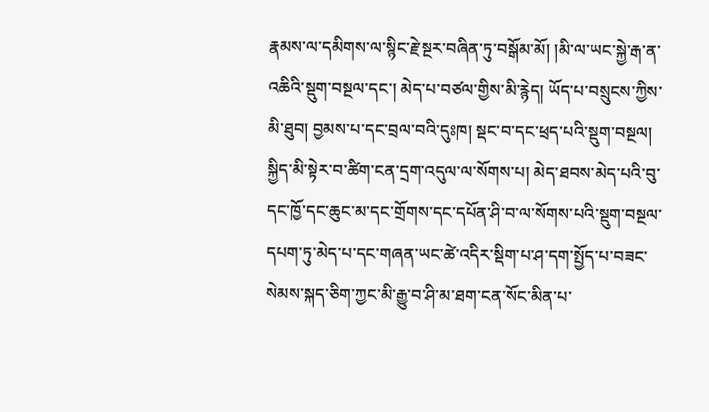རྣམས་ལ་དམིགས་ལ་སྙིང་རྗེ་སྔར་བཞིན་ཏུ་བསྒོམ་མོ། །མི་ལ་ཡང་སྐྱེ་རྒ་ན་འཆིའི་སྡུག་བསྔལ་དང་། མེད་པ་བཙལ་གྱིས་མི་རྙེད། ཡོད་པ་བསྲུངས་ཀྱིས་མི་ཐུབ། བྱམས་པ་དང་བྲལ་བའི་དུཿཁ། སྡང་བ་དང་ཕྲད་པའི་སྡུག་བསྔལ། སྐྱིད་མི་སྟེར་བ་ཚིག་ངན་དྲག་འདུལ་ལ་སོགས་པ། མེད་ཐབས་མེད་པའི་བུ་དང་ཁྱོ་དང་ཆུང་མ་དང་གྲོགས་དང་དཔོན་ཤི་བ་ལ་སོགས་པའི་སྡུག་བསྔལ་དཔག་ཏུ་མེད་པ་དང་གཞན་ཡང་ཚེ་འདིར་སྡིག་པ་ཤ་དག་སྤྱོད་པ་བཟང་སེམས་སྐད་ཅིག་ཀྱང་མི་རྒྱུ་བ་ཤི་མ་ཐག་ངན་སོང་མིན་པ་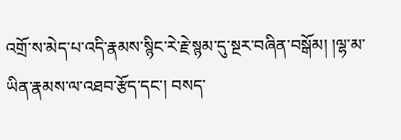འགྲོ་ས་མེད་པ་འདི་རྣམས་སྙིང་རེ་རྗེ་སྙམ་དུ་སྔར་བཞིན་བསྒོམ། །ལྷ་མ་ཡིན་རྣམས་ལ་འཐབ་རྩོད་དང་། བསད་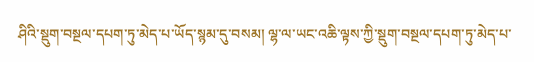ཤིའི་སྡུག་བསྔལ་དཔག་ཏུ་མེད་པ་ཡོད་སྙམ་དུ་བསམ། ལྷ་ལ་ཡང་འཆི་ལྟས་ཀྱི་སྡུག་བསྔལ་དཔག་ཏུ་མེད་པ་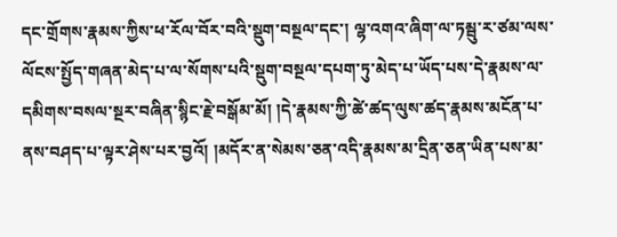དང་གྲོགས་རྣམས་ཀྱིས་ཕ་རོལ་བོར་བའི་སྡུག་བསྔལ་དང་། ལྷ་འགའ་ཞིག་ལ་ཏམྦུ་ར་ཙམ་ལས་ལོངས་སྤྱོད་གཞན་མེད་པ་ལ་སོགས་པའི་སྡུག་བསྔལ་དཔག་ཏུ་མེད་པ་ཡོད་པས་དེ་རྣམས་ལ་དམིགས་བསལ་སྔར་བཞིན་སྙིང་རྗེ་བསྒོམ་མོ། །དེ་རྣམས་ཀྱི་ཚེ་ཚད་ལུས་ཚད་རྣམས་མངོན་པ་ནས་བཤད་པ་ལྟར་ཤེས་པར་བྱའོ། །མདོར་ན་སེམས་ཅན་འདི་རྣམས་མ་དྲིན་ཅན་ཡིན་པས་མ་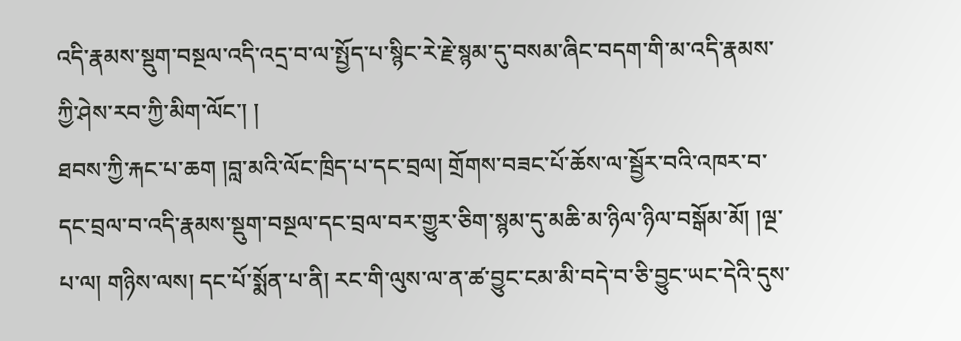འདི་རྣམས་སྡུག་བསྔལ་འདི་འདྲ་བ་ལ་སྤྱོད་པ་སྙིང་རེ་རྗེ་སྙམ་དུ་བསམ་ཞིང་བདག་གི་མ་འདི་རྣམས་ཀྱི་ཤེས་རབ་ཀྱི་མིག་ལོང་། །
ཐབས་ཀྱི་རྐང་པ་ཆག །བླ་མའི་ལོང་ཁྲིད་པ་དང་བྲལ། གྲོགས་བཟང་པོ་ཆོས་ལ་སྦྱོར་བའི་འཁར་བ་དང་བྲལ་བ་འདི་རྣམས་སྡུག་བསྔལ་དང་བྲལ་བར་གྱུར་ཅིག་སྙམ་དུ་མཆི་མ་ཉིལ་ཉིལ་བསྒོམ་མོ། །ལྔ་པ་ལ། གཉིས་ལས། དང་པོ་སྨོན་པ་ནི། རང་གི་ལུས་ལ་ན་ཚ་བྱུང་ངམ་མི་བདེ་བ་ཅི་བྱུང་ཡང་དེའི་དུས་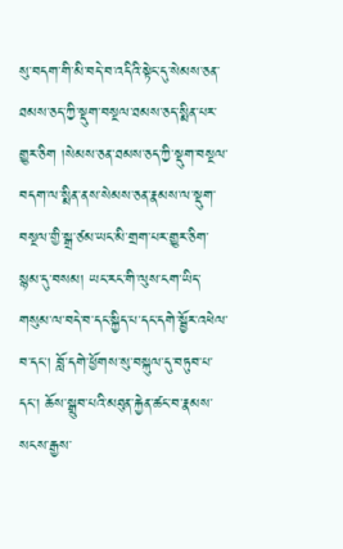སུ་བདག་གི་མི་བདེ་བ་འདིའི་སྟེང་དུ་སེམས་ཅན་ཐམས་ཅད་ཀྱི་སྡུག་བསྔལ་ཐམས་ཅད་སྨིན་པར་གྱུར་ཅིག །སེམས་ཅན་ཐམས་ཅད་ཀྱི་སྡུག་བསྔལ་བདག་ལ་སྨིན་ནས་སེམས་ཅན་རྣམས་ལ་སྡུག་བསྔལ་གྱི་སྒྲ་ཙམ་ཡང་མི་གྲག་པར་གྱུར་ཅིག་སྙམ་དུ་བསམ། ཡང་རང་གི་ལུས་ངག་ཡིད་གསུམ་ལ་བདེ་བ་དང་སྐྱིད་པ་དང་དགེ་སྦྱོར་འཕེལ་བ་དང་། བློ་དགེ་ཕྱོགས་སུ་བསྐུལ་དུ་བཏུབ་པ་དང་། ཆོས་སྒྲུབ་པའི་མཐུན་རྐྱེན་ཚང་བ་རྣམས་སངས་རྒྱས་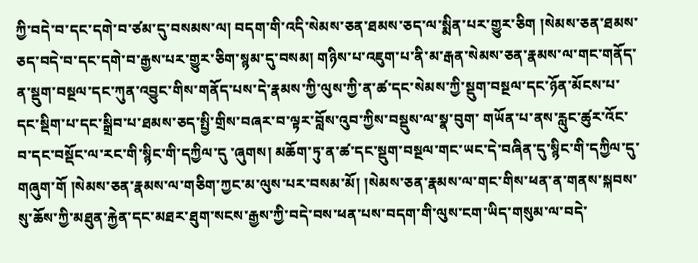ཀྱི་བདེ་བ་དང་དགེ་བ་ཙམ་དུ་བསམས་ལ། བདག་གི་འདི་སེམས་ཅན་ཐམས་ཅད་ལ་སྨིན་པར་གྱུར་ཅིག །སེམས་ཅན་ཐམས་ཅད་བདེ་བ་དང་དགེ་བ་རྒྱས་པར་གྱུར་ཅིག་སྙམ་དུ་བསམ། གཉིས་པ་འཇུག་པ་ནི་མ་རྒན་སེམས་ཅན་རྣམས་ལ་གང་གནོད་ན་སྡུག་བསྔལ་དང་ཀུན་འབྱུང་གིས་གནོད་པས་དེ་རྣམས་ཀྱི་ལུས་ཀྱི་ན་ཚ་དང་སེམས་ཀྱི་སྡུག་བསྔལ་དང་ཉོན་མོངས་པ་དང་སྡིག་པ་དང་སྒྲིབ་པ་ཐམས་ཅད་སྤྱི་གྲིས་བཞར་བ་ལྟར་བློས་འུབ་ཀྱིས་བསྡུས་ལ་སྣ་བུག་ གཡོན་པ་ནས་རླུང་ཚུར་འོང་བ་དང་བསྡོང་ལ་རང་གི་སྙིང་གི་དཀྱིལ་དུ ་ཞུགས། མཆོག་ཏུ་ན་ཚ་དང་སྡུག་བསྔལ་གང་ཡང་དེ་བཞིན་དུ་སྙིང་གི་དཀྱིལ་དུ་གཞུག་གོ །སེམས་ཅན་རྣམས་ལ་གཅིག་ཀྱང་མ་ལུས་པར་བསམ་མོ། །སེམས་ཅན་རྣམས་ལ་གང་གིས་ཕན་ན་གནས་སྐབས་སུ་ཆོས་ཀྱི་མཐུན་རྐྱེན་དང་མཐར་ཐུག་སངས་རྒྱས་ཀྱི་བདེ་བས་ཕན་པས་བདག་གི་ལུས་ངག་ཡིད་གསུམ་ལ་བདེ་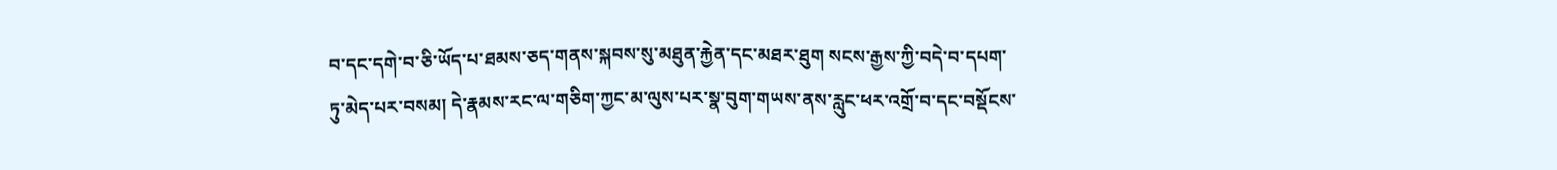བ་དང་དགེ་བ་ཅི་ཡོད་པ་ཐམས་ཅད་གནས་སྐབས་སུ་མཐུན་རྐྱེན་དང་མཐར་ཐུག སངས་རྒྱས་ཀྱི་བདེ་བ་དཔག་
ཏུ་མེད་པར་བསམ། དེ་རྣམས་རང་ལ་གཅིག་ཀྱང་མ་ལུས་པར་སྣ་བུག་གཡས་ནས་རླུང་ཕར་འགྲོ་བ་དང་བསྡོངས་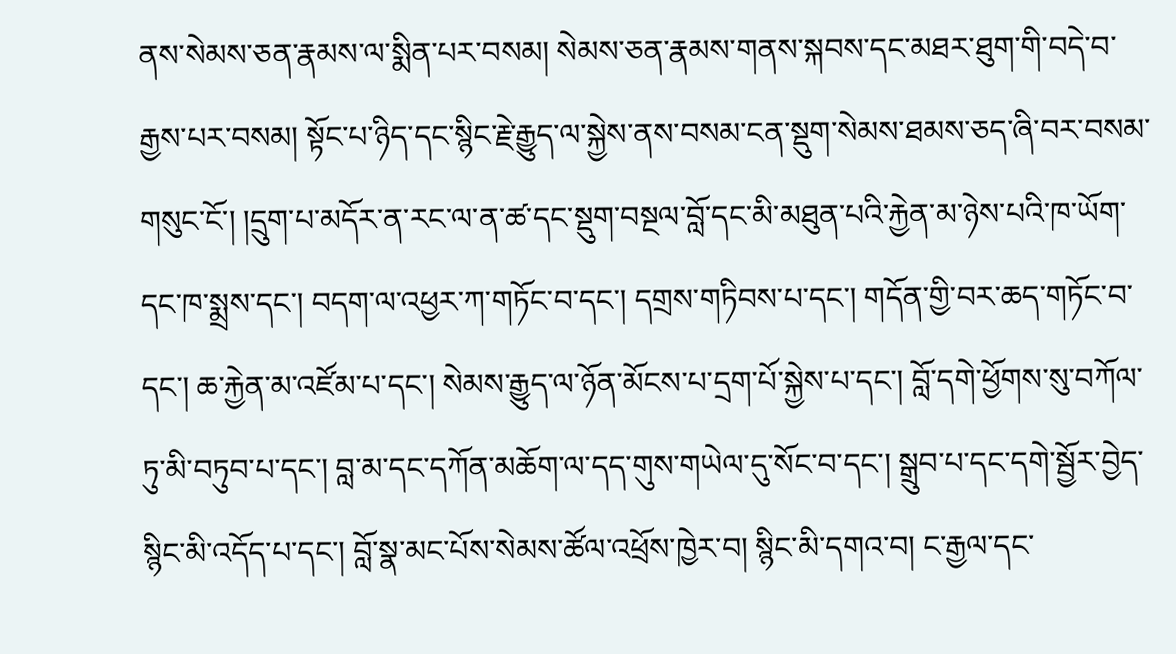ནས་སེམས་ཅན་རྣམས་ལ་སྨིན་པར་བསམ། སེམས་ཅན་རྣམས་གནས་སྐབས་དང་མཐར་ཐུག་གི་བདེ་བ་རྒྱས་པར་བསམ། སྟོང་པ་ཉིད་དང་སྙིང་རྗེ་རྒྱུད་ལ་སྐྱེས་ནས་བསམ་ངན་སྡུག་སེམས་ཐམས་ཅད་ཞི་བར་བསམ་གསུང་ངོ་། །དྲུག་པ་མདོར་ན་རང་ལ་ན་ཚ་དང་སྡུག་བསྔལ་བློ་དང་མི་མཐུན་པའི་རྐྱེན་མ་ཉེས་པའི་ཁ་ཡོག་དང་ཁ་སྨྲས་དང་། བདག་ལ་འཕྱར་ཀ་གཏོང་བ་དང་། དགྲས་གཏིབས་པ་དང་། གདོན་གྱི་བར་ཆད་གཏོང་བ་དང་། ཆ་རྐྱེན་མ་འཛོམ་པ་དང་། སེམས་རྒྱུད་ལ་ཉོན་མོངས་པ་དྲག་པོ་སྐྱེས་པ་དང་། བློ་དགེ་ཕྱོགས་སུ་བཀོལ་ཏུ་མི་བཏུབ་པ་དང་། བླ་མ་དང་དཀོན་མཆོག་ལ་དད་གུས་གཡེལ་དུ་སོང་བ་དང་། སྒྲུབ་པ་དང་དགེ་སྦྱོར་བྱེད་སྙིང་མི་འདོད་པ་དང་། བློ་སྣ་མང་པོས་སེམས་ཚོལ་འཕྲོས་ཁྱེར་བ། སྙིང་མི་དགའ་བ། ང་རྒྱལ་དང་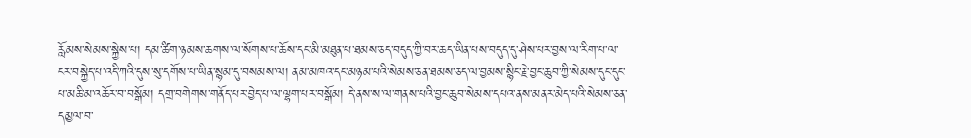རློམས་སེམས་སྐྱེས་པ། དམ་ཚིག་ཉམས་ཆགས་ལ་སོགས་པ་ཆོས་དང་མི་མཐུན་པ་ཐམས་ཅད་བདུད་ཀྱི་བར་ཆད་ཡིན་པས་བདུད་དུ་ཤེས་པར་བྱས་ལ་རིག་པ་ལ་ངར་བསྐྱེད་པ་འདི་ཀའི་དུས་སུ་དགོས་པ་ཡིན་སྙམ་དུ་བསམས་ལ། ནམ་མཁའ་དང་མཉམ་པའི་སེམས་ཅན་ཐམས་ཅད་ལ་བྱམས་སྙིང་རྗེ་བྱང་ཆུབ་ཀྱི་སེམས་དུང་དུང་པ་མཆི་མ་འཆོར་བ་བསྒོམ། དགྲ་བགེགས་གནོད་པར་བྱེད་པ་ལ་ལྷག་པར་བསྒོམ། དེ་ནས་ས་ལ་གནས་པའི་བྱང་ཆུབ་སེམས་དཔའ་ནས་མནར་མེད་པའི་སེམས་ཅན་དམྱལ་བ་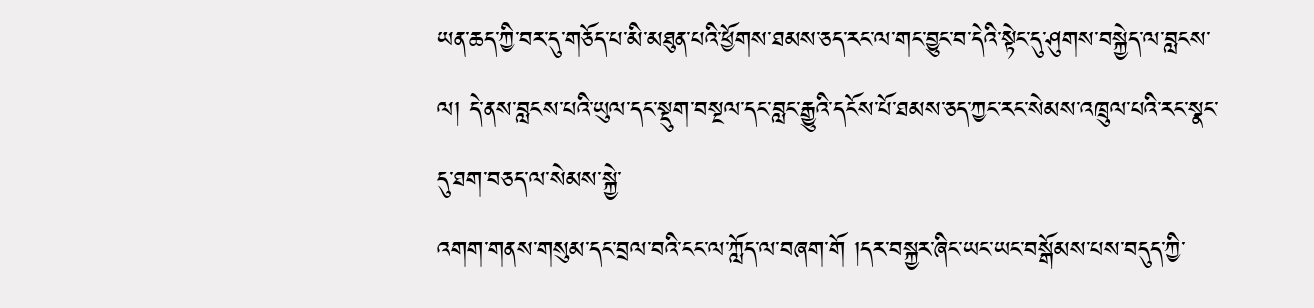ཡན་ཆད་ཀྱི་བར་དུ་གཅོད་པ་མི་མཐུན་པའི་ཕྱོགས་ཐམས་ཅད་རང་ལ་གང་བྱུང་བ་དེའི་སྟེང་དུ་ཤུགས་བསྐྱེད་ལ་བླངས་ལ། དེ་ནས་བླངས་པའི་ཡུལ་དང་སྡུག་བསྔལ་དང་བླང་རྒྱུའི་དངོས་པོ་ཐམས་ཅད་ཀྱང་རང་སེམས་འཁྲུལ་པའི་རང་སྣང་དུ་ཐག་བཅད་ལ་སེམས་སྐྱེ་
འགག་གནས་གསུམ་དང་བྲལ་བའི་ངང་ལ་ཀློད་ལ་བཞག་གོ །དར་བསྐྱར་ཞིང་ཡང་ཡང་བསྒོམས་པས་བདུད་ཀྱི་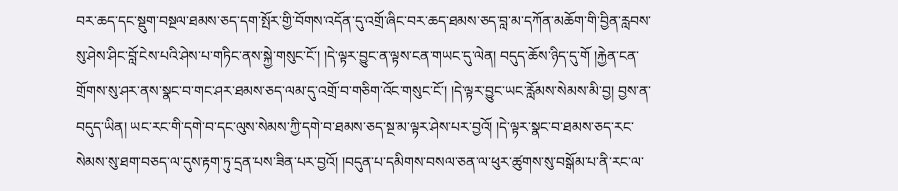བར་ཆད་དང་སྡུག་བསྔལ་ཐམས་ཅད་དག་སྤོར་གྱི་བོགས་འདོན་དུ་འགྲོ་ཞིང་བར་ཆད་ཐམས་ཅད་བླ་མ་དཀོན་མཆོག་གི་བྱིན་རླབས་སུ་ཤེས་ཤིང་བློ་ངེས་པའི་ཤེས་པ་གཏིང་ནས་སྐྱེ་གསུང་ངོ་། །དེ་ལྟར་བྱུང་ན་ལྟས་ངན་གཡང་དུ་ལེན། བདུད་ཆོས་ཉིད་དུ་གོ །རྐྱེན་ངན་གྲོགས་སུ་ཤར་ནས་སྣང་བ་གང་ཤར་ཐམས་ཅད་ལམ་དུ་འགྲོ་བ་གཅིག་འོང་གསུང་ངོ་། །དེ་ལྟར་བྱུང་ཡང་རློམས་སེམས་མི་བྱ། བྱས་ན་བདུད་ཡིན། ཡང་རང་གི་དགེ་བ་དང་ལུས་སེམས་ཀྱི་དགེ་བ་ཐམས་ཅད་སྔ་མ་ལྟར་ཤེས་པར་བྱའོ། །དེ་ལྟར་སྣང་བ་ཐམས་ཅད་རང་སེམས་སུ་ཐག་བཅད་ལ་དུས་རྟག་ཏུ་དྲན་པས་ཟིན་པར་བྱའོ། །བདུན་པ་དམིགས་བསལ་ཅན་ལ་ཕུར་ཚུགས་སུ་བསྒོམ་པ་ནི་རང་ལ་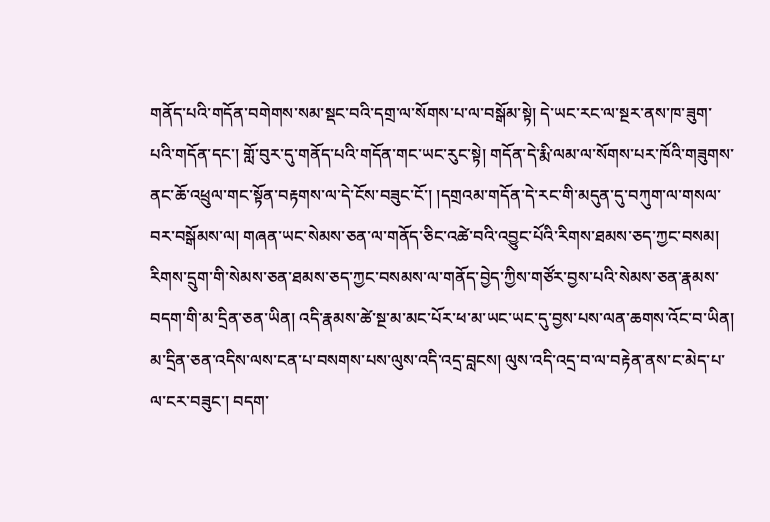གནོད་པའི་གདོན་བགེགས་སམ་སྡང་བའི་དགྲ་ལ་སོགས་པ་ལ་བསྒོམ་སྟེ། དེ་ཡང་རང་ལ་སྔར་ནས་ཁ་ཟུག་པའི་གདོན་དང་། གློ་བུར་དུ་གནོད་པའི་གདོན་གང་ཡང་རུང་སྟེ། གདོན་དེ་རྨི་ལམ་ལ་སོགས་པར་ཁོའི་གཟུགས་ནང་ཆོ་འཕྲུལ་གང་སྟོན་བརྟགས་ལ་དེ་ངོས་བཟུང་ངོ་། །དགྲའམ་གདོན་དེ་རང་གི་མདུན་དུ་བཀུག་ལ་གསལ་བར་བསྒོམས་ལ། གཞན་ཡང་སེམས་ཅན་ལ་གནོད་ཅིང་འཚེ་བའི་འབྱུང་པོའི་རིགས་ཐམས་ཅད་ཀྱང་བསམ། རིགས་དྲུག་གི་སེམས་ཅན་ཐམས་ཅད་ཀྱང་བསམས་ལ་གནོད་བྱེད་ཀྱིས་གཙོར་བྱས་པའི་སེམས་ཅན་རྣམས་བདག་གི་མ་དྲིན་ཅན་ཡིན། འདི་རྣམས་ཚེ་སྔ་མ་མང་པོར་ཕ་མ་ཡང་ཡང་དུ་བྱས་པས་ལན་ཆགས་འོང་བ་ཡིན། མ་དྲིན་ཅན་འདིས་ལས་ངན་པ་བསགས་པས་ལུས་འདི་འདྲ་བླངས། ལུས་འདི་འདྲ་བ་ལ་བརྟེན་ནས་ང་མེད་པ་ལ་ངར་བཟུང་། བདག་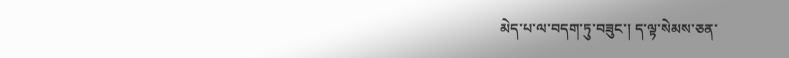མེད་པ་ལ་བདག་ཏུ་བཟུང་། ད་ལྟ་སེམས་ཅན་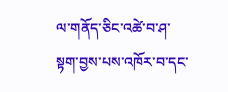ལ་གནོད་ཅིང་འཚེ་བ་ཤ་སྟག་བྱས་པས་འཁོར་བ་དང་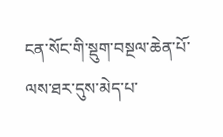ངན་སོང་གི་སྡུག་བསྔལ་ཆེན་པོ་ལས་ཐར་དུས་མེད་པ་